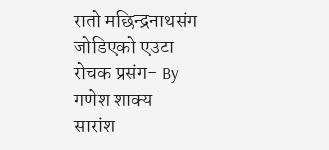रातो मछिन्द्रनाथसंग जोडिएको एउटा रोचक प्रसंग- By गणेश शाक्य
सारांश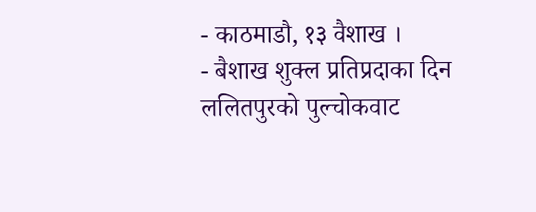- काठमाडौ, १३ वैशाख ।
- बैशाख शुक्ल प्रतिप्रदाका दिन ललितपुरको पुल्चोकवाट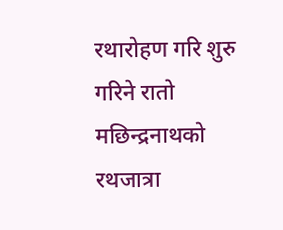रथारोहण गरि शुरु गरिने रातो मछिन्द्रनाथको रथजात्रा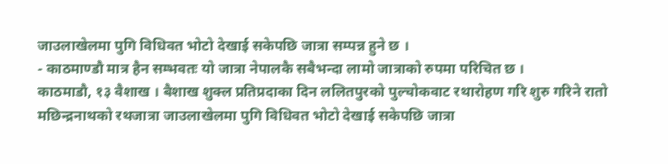जाउलाखेलमा पुगि विधिवत भोटो देखाई सकेपछि जात्रा सम्पन्न हुने छ ।
- काठमाण्डौ मात्र हैन सम्भवतः यो जात्रा नेपालकै सबैभन्दा लामो जात्राको रुपमा परिचित छ ।
काठमाडौ, १३ वैशाख । बैशाख शुक्ल प्रतिप्रदाका दिन ललितपुरको पुल्चोकवाट रथारोहण गरि शुरु गरिने रातो मछिन्द्रनाथको रथजात्रा जाउलाखेलमा पुगि विधिवत भोटो देखाई सकेपछि जात्रा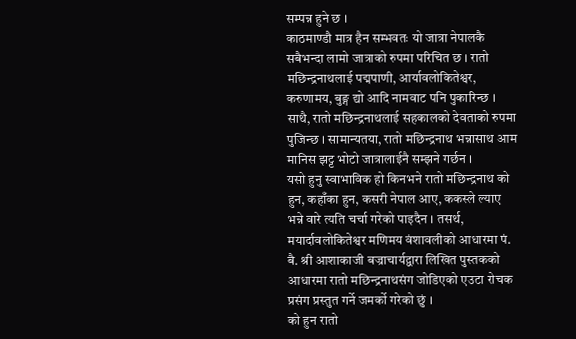सम्पन्न हुने छ ।
काठमाण्डौ मात्र हैन सम्भवतः यो जात्रा नेपालकै सबैभन्दा लामो जात्राको रुपमा परिचित छ । रातो मछिन्द्रनाथलाई पद्मपाणी, आर्यावलोकितेश्वर, करुणामय, बुङ्ग द्यो आदि नामवाट पनि पुकारिन्छ । साथै, रातो मछिन्द्रनाथलाई सहकालको देवताको रुपमा पुजिन्छ । सामान्यतया, रातो मछिन्द्रनाथ भन्नासाथ आम मानिस झट्ट भोटो जात्रालाईनै सम्झने गर्छन ।
यसो हुनु स्वाभाविक हो किनभने रातो मछिन्द्रनाथ को हुन, कहाँका हुन, कसरी नेपाल आए, ककस्ले ल्याए भन्ने वारे त्यति चर्चा गरेको पाइदैन । तसर्थ, मयार्दावलोकितेश्वर मणिमय वंशावलीको आधारमा पं. बै. श्री आशाकाजी बज्राचार्यद्वारा लिखित पुस्तकको आधारमा रातो मछिन्द्रनाथसंग जोडिएको एउटा रोचक प्रसंग प्रस्तुत गर्ने जमर्को गरेको छुं ।
को हुन रातो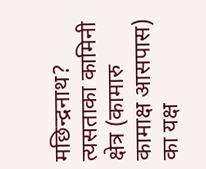मछिन्द्रनाथ?
त्यसताका कामिनी क्षेत्र (कामारु कामाक्ष आसपास) का यक्ष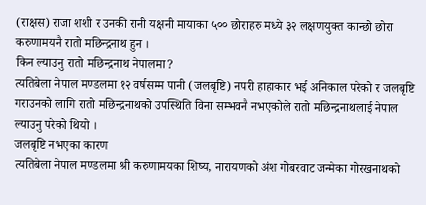(राक्षस) राजा शशी र उनकी रानी यक्षनी मायाका ५०० छोराहरु मध्ये ३२ लक्षणयुक्त कान्छो छोरा करुणामयनै रातो मछिन्द्रनाथ हुन ।
किन ल्याउनु रातो मछिन्द्रनाथ नेपालमा?
त्यतिबेला नेपाल मण्डलमा १२ वर्षसम्म पानी (जलबृष्टि) नपरी हाहाकार भई अनिकाल परेको र जलबृष्टि गराउनको लागि रातो मछिन्द्रनाथको उपस्थिति विना सम्भवनै नभएकोले रातो मछिन्द्रनाथलाई नेपाल ल्याउनु परेको थियो ।
जलबृष्टि नभएका कारण
त्यतिबेला नेपाल मण्डलमा श्री करुणामयका शिष्य, नारायणको अंश गोबरवाट जन्मेका गोरखनाथको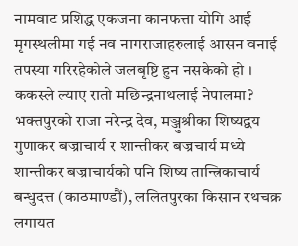नामवाट प्रशिद्ध एकजना कानफत्ता योगि आई मृगस्थलीमा गई नव नागराजाहरुलाई आसन वनाई तपस्या गरिरहेकोले जलबृष्टि हुन नसकेको हो ।
ककस्ले ल्याए रातो मछिन्द्रनाथलाई नेपालमा?
भक्तपुरको राजा नरेन्द्र देव, मञ्जुश्रीका शिष्यद्वय गुणाकर बज्राचार्य र शान्तीकर बज्रचार्य मध्ये शान्तीकर बज्राचार्यको पनि शिष्य तान्त्रिकाचार्य बन्धुदत्त (काठमाण्डौं), ललितपुरका किसान रथचक्र लगायत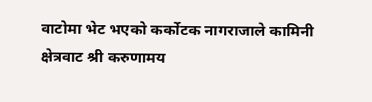वाटोमा भेट भएको कर्कोटक नागराजाले कामिनी क्षेत्रवाट श्री करुणामय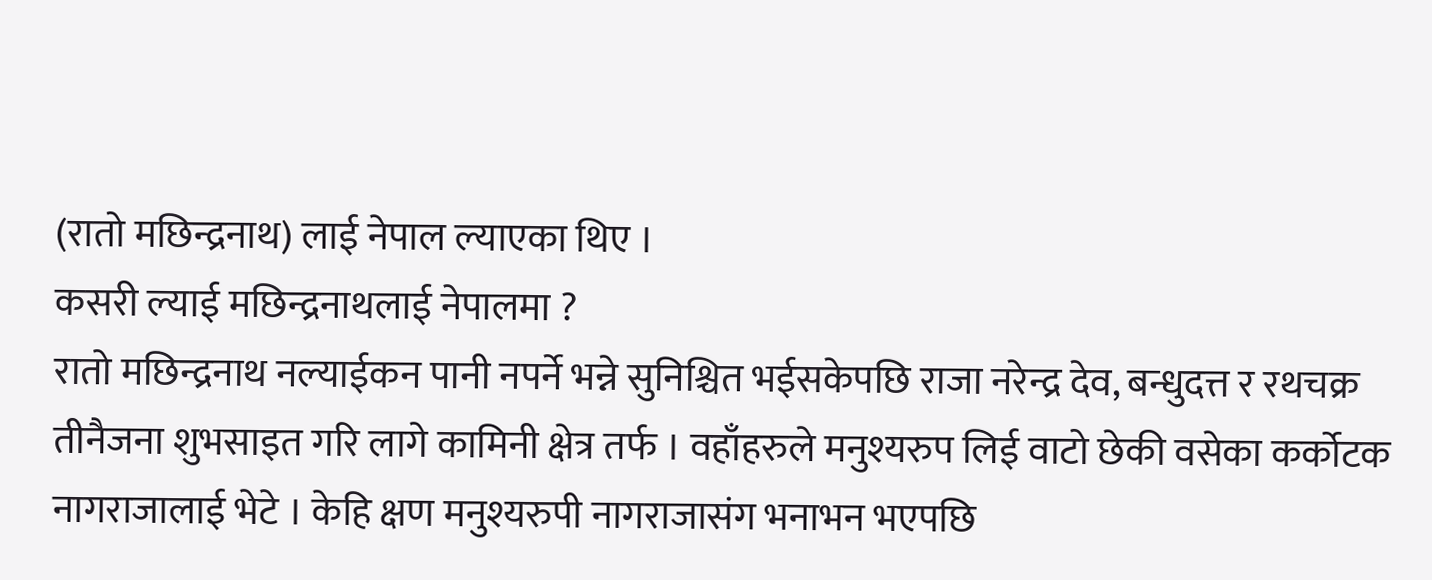(रातो मछिन्द्रनाथ) लाई नेपाल ल्याएका थिए ।
कसरी ल्याई मछिन्द्रनाथलाई नेपालमा ?
रातो मछिन्द्रनाथ नल्याईकन पानी नपर्ने भन्ने सुनिश्चित भईसकेपछि राजा नरेन्द्र देव, बन्धुदत्त र रथचक्र तीनैजना शुभसाइत गरि लागे कामिनी क्षेत्र तर्फ । वहाँहरुले मनुश्यरुप लिई वाटो छेकी वसेका कर्कोटक नागराजालाई भेटे । केहि क्षण मनुश्यरुपी नागराजासंग भनाभन भएपछि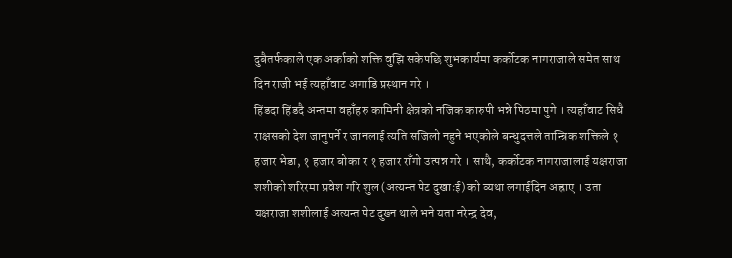दुबैतर्फकाले एक अर्काको शक्ति वुझि सकेपछि शुभकार्यमा कर्कोटक नागराजाले समेत साथ दिन राजी भई त्यहाँवाट अगाडि प्रस्थान गरे ।
हिंडदा हिंडदै अन्तमा वहाँहरु कामिनी क्षेत्रको नजिक कारुपी भन्ने पिठमा पुगे । त्यहाँवाट सिधै राक्षसको देश जानुपर्ने र जानलाई त्यति सजिलो नहुने भएकोले बन्धुदत्तले तान्त्रिक शक्तिले १ हजार भेडा, १ हजार बोका र १ हजार राँगो उत्पन्न गरे । साथै, कर्कोटक नागराजालाई यक्षराजा शशीको शरिरमा प्रवेश गरि शुल (अत्यन्त पेट दुखाःई) को व्यथा लगाईदिन अह्राए । उता यक्षराजा शशीलाई अत्यन्त पेट दुख्न थाले भने यता नरेन्द्र देव,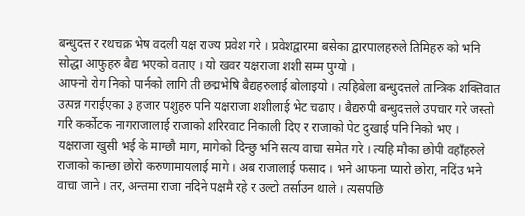बन्धुदत्त र रथचक्र भेष वदली यक्ष राज्य प्रवेश गरे । प्रवेशद्वारमा बसेका द्वारपालहरुले तिमिहरु को भनि सोद्धा आफुहरु बैद्य भएको वताए । यो खवर यक्षराजा शशी सम्म पुग्यो ।
आफ्नो रोग निको पार्नको लागि ती छद्मभेषि बैद्यहरुलाई बोलाइयो । त्यहिबेला बन्धुदत्तले तान्त्रिक शक्तिवात उत्पन्न गराईएका ३ हजार पशुहरु पनि यक्षराजा शशीलाई भेट चढाए । बैद्यरुपी बन्धुदत्तले उपचार गरे जस्तो गरि कर्कोटक नागराजालाई राजाको शरिरवाट निकाली दिए र राजाको पेट दुखाई पनि निको भए ।
यक्षराजा खुसी भई के माग्छौ माग, मागेको दिन्छु भनि सत्य वाचा समेत गरे । त्यहि मौका छोपी वहाँहरुले राजाको कान्छा छोरो करुणामायलाई मागे । अब राजालाई फसाद । भने आफना प्यारो छोरा, नदिंउ भने वाचा जाने । तर, अन्तमा राजा नदिने पक्षमै रहे र उल्टो तर्साउन थाले । त्यसपछि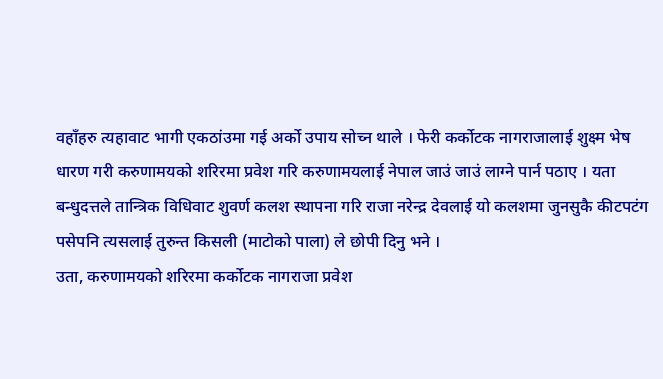वहाँहरु त्यहावाट भागी एकठांउमा गई अर्को उपाय सोच्न थाले । फेरी कर्कोटक नागराजालाई शुक्ष्म भेष धारण गरी करुणामयको शरिरमा प्रवेश गरि करुणामयलाई नेपाल जाउं जाउं लाग्ने पार्न पठाए । यता बन्धुदत्तले तान्त्रिक विधिवाट शुवर्ण कलश स्थापना गरि राजा नरेन्द्र देवलाई यो कलशमा जुनसुकै कीटपटंग पसेपनि त्यसलाई तुरुन्त किसली (माटोको पाला) ले छोपी दिनु भने ।
उता, करुणामयको शरिरमा कर्कोटक नागराजा प्रवेश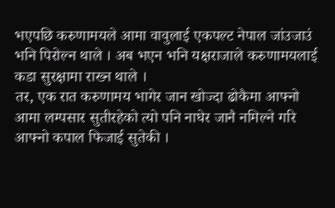भएपछि करुणामयले आमा वावुलाई एकपल्ट नेपाल जांउजाउं भनि पिरोल्न थाले । अब भएन भनि यक्षराजाले करुणामयलाई कडा सुरक्षामा राख्न थाले ।
तर, एक रात करुणामय भागेर जान खोज्दा ढोकैमा आफ्नो आमा लम्पसार सुतीरहेको त्यो पनि नाघेर जानै नमिल्ने गरि आफ्नो कपाल फिजाई सुतेकी ।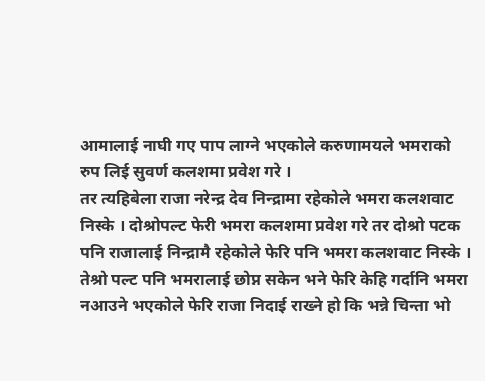आमालाई नाघी गए पाप लाग्ने भएकोले करुणामयले भमराको रुप लिई सुवर्ण कलशमा प्रवेश गरे ।
तर त्यहिबेला राजा नरेन्द्र देव निन्द्रामा रहेकोले भमरा कलशवाट निस्के । दोश्रोपल्ट फेरी भमरा कलशमा प्रवेश गरे तर दोश्रो पटक पनि राजालाई निन्द्रामै रहेकोले फेरि पनि भमरा कलशवाट निस्के । तेश्रो पल्ट पनि भमरालाई छोप्न सकेन भने फेरि केहि गर्दानि भमरा नआउने भएकोले फेरि राजा निदाई राख्ने हो कि भन्ने चिन्ता भो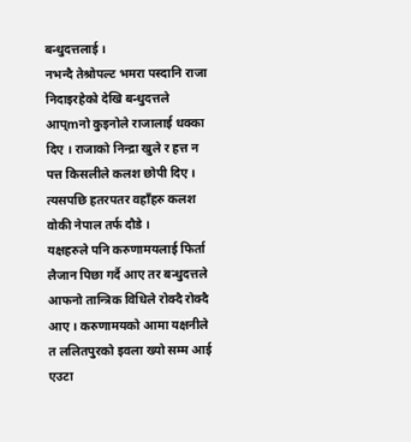बन्धुदत्तलाई ।
नभन्दै तेश्रोपल्ट भमरा पस्दानि राजा निदाइरहेको देखि बन्धुदत्तले आप्mनो कुइनोले राजालाई धक्का दिए । राजाको निन्द्रा खुले र हत्त न पत्त किसलीले कलश छोपी दिए । त्यसपछि हतरपतर वहाँहरु कलश वोकी नेपाल तर्फ दौडे ।
यक्षहरुले पनि करुणामयलाई फिर्ता लैजान पिछा गर्दै आए तर बन्धुदत्तले आफनो तान्त्रिक विधिले रोक्दै रोक्दै आए । करुणामयको आमा यक्षनीले त ललितपुरको इवला ख्यो सम्म आई एउटा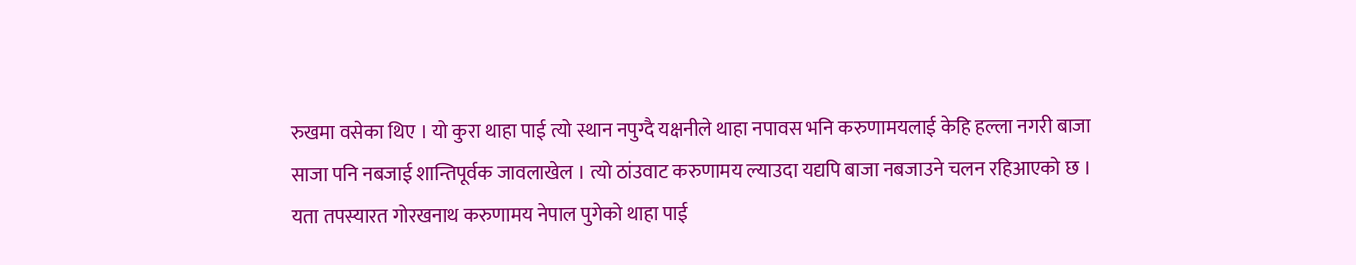रुखमा वसेका थिए । यो कुरा थाहा पाई त्यो स्थान नपुग्दै यक्षनीले थाहा नपावस भनि करुणामयलाई केहि हल्ला नगरी बाजा साजा पनि नबजाई शान्तिपूर्वक जावलाखेल । त्यो ठांउवाट करुणामय ल्याउदा यद्यपि बाजा नबजाउने चलन रहिआएको छ ।
यता तपस्यारत गोरखनाथ करुणामय नेपाल पुगेको थाहा पाई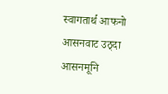स्वागतार्थ आफनो आसनवाट उठ्दा आसनमूनि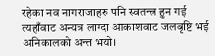रहेका नव नागराजाहरु पनि स्वतन्त्र हुन गई त्यहाँवाट अन्यत्र लाग्दा आकाशवाट जलबृष्टि भई अनिकालको अन्त भयो।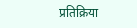प्रतिक्रिया